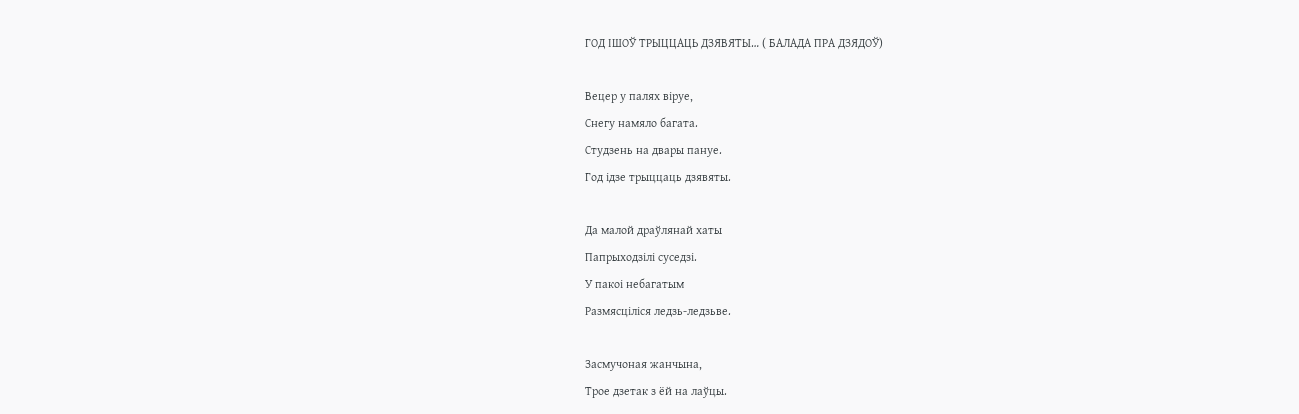ГОД ІШОЎ ТРЫЦЦАЦЬ ДЗЯВЯТЫ… ( БАЛАДА ПРА ДЗЯДОЎ)

Вецер у палях віруе,
Снегу намяло багата.
Студзень на двары пануе.
Год ідзе трыццаць дзявяты.

Да малой драўлянай хаты
Папрыходзілі суседзі.
У пакоі небагатым
Размясціліся ледзь-ледзьве.

Засмучоная жанчына,
Трое дзетак з ёй на лаўцы.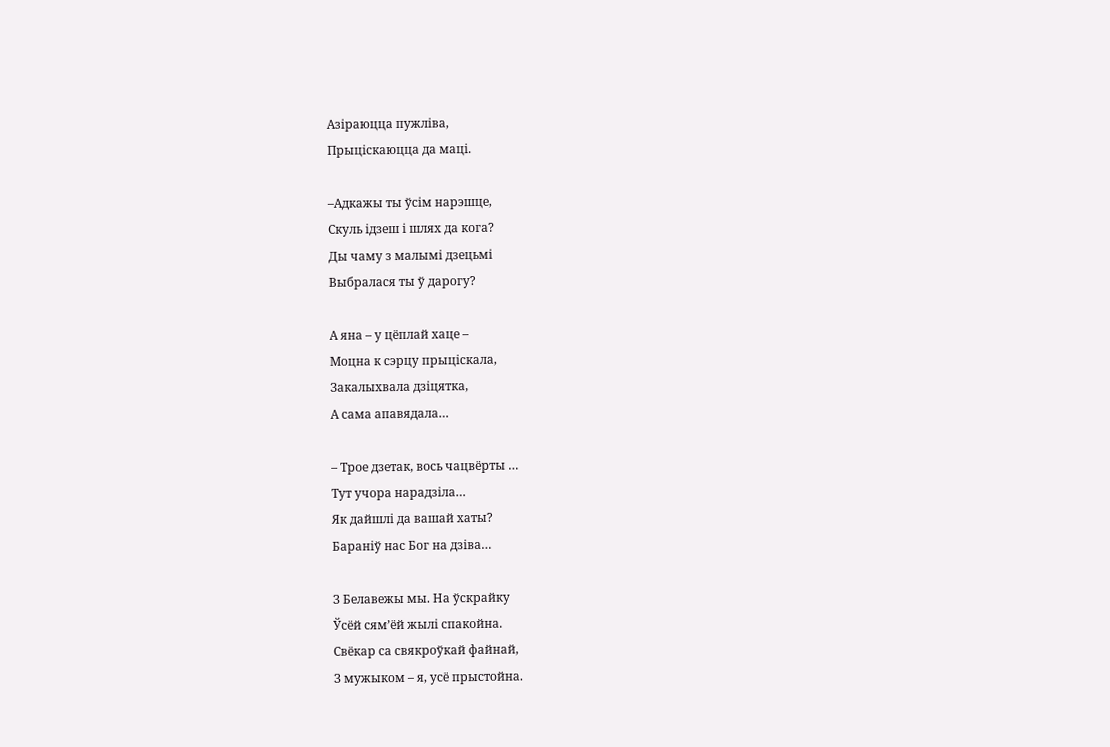Азіраюцца пужліва,
Прыціскаюцца да маці.

–Адкажы ты ўсім нарэшце,
Скуль ідзеш і шлях да кога?
Ды чаму з малымі дзецьмі
Выбралася ты ў дарогу?

А яна – у цёплай хаце –
Моцна к сэрцу прыціскала,
Закалыхвала дзіцятка,
А сама апавядала…

– Трое дзетак, вось чацвёрты …
Тут учора нарадзіла…
Як дайшлі да вашай хаты?
Бараніў нас Бог на дзіва…

З Белавежы мы. На ўскрайку
Ўсёй сям’ёй жылі спакойна.
Свёкар са свякроўкай файнай,
З мужыком – я, усё прыстойна.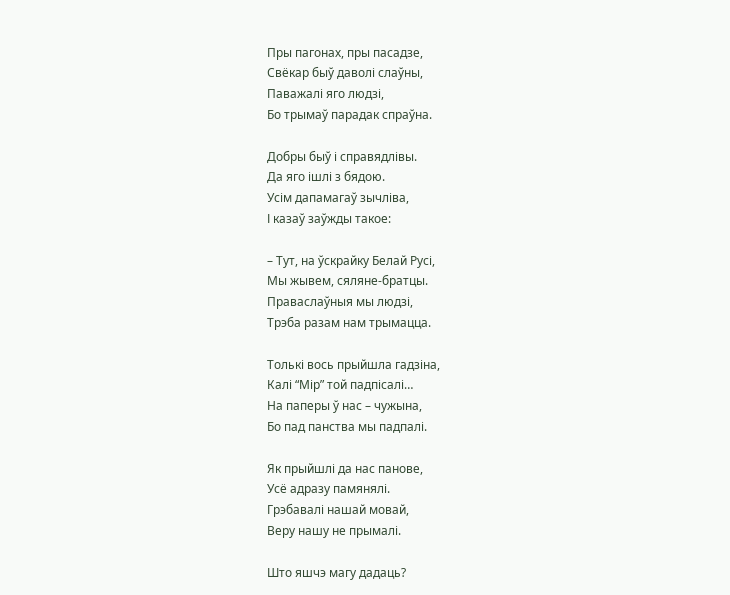Пры пагонах, пры пасадзе,
Свёкар быў даволі слаўны,
Паважалі яго людзі,
Бо трымаў парадак спраўна.

Добры быў і справядлівы.
Да яго ішлі з бядою.
Усім дапамагаў зычліва,
І казаў заўжды такое:

– Тут, на ўскрайку Белай Русі,
Мы жывем, сяляне-братцы.
Праваслаўныя мы людзі,
Трэба разам нам трымацца.

Толькі вось прыйшла гадзіна,
Калі “Мір” той падпісалі…
На паперы ў нас – чужына,
Бо пад панства мы падпалі.

Як прыйшлі да нас панове,
Усё адразу памянялі.
Грэбавалі нашай мовай,
Веру нашу не прымалі.

Што яшчэ магу дадаць?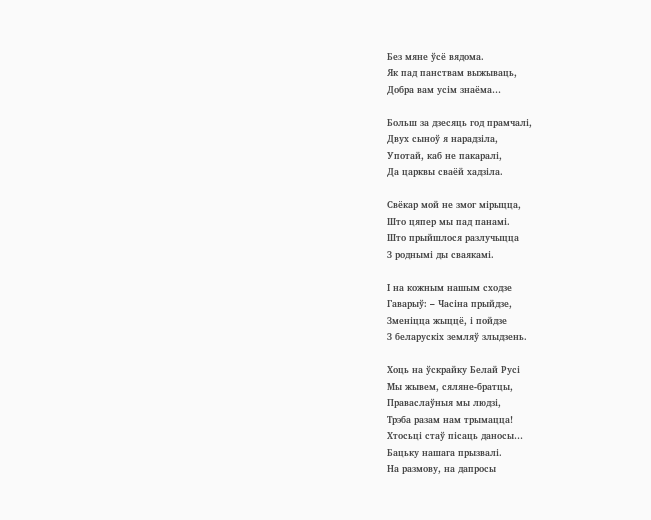Без мяне ўсё вядома.
Як пад панствам выжываць,
Добра вам усім знаёма…

Больш за дзесяць год прамчалі,
Двух сыноў я нарадзіла,
Употай, каб не пакаралі,
Да царквы сваёй хадзіла.

Свёкар мой не змог мірыцца,
Што цяпер мы пад панамі.
Што прыйшлося разлучыцца
З роднымі ды сваякамі.

І на кожным нашым сходзе
Гаварыў: – Часіна прыйдзе,
Зменіцца жыццё, і пойдзе
З беларускіх земляў злыдзень.

Хоць на ўскрайку Белай Русі
Мы жывем, сяляне-братцы,
Праваслаўныя мы людзі,
Трэба разам нам трымацца!
Хтосьці стаў пісаць даносы…
Бацьку нашага прызвалі.
На размову, на дапросы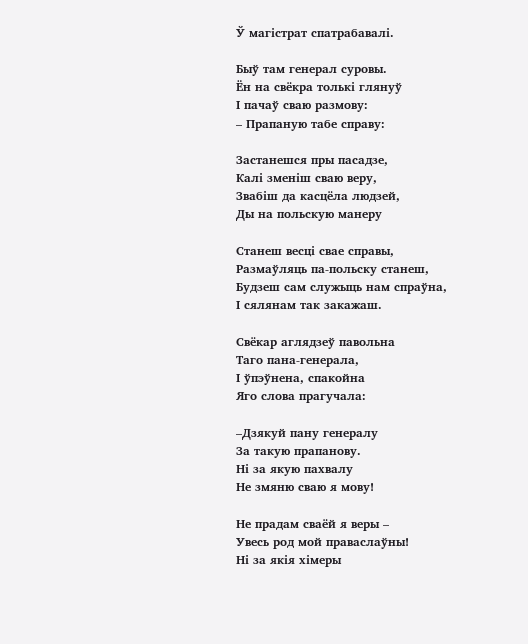Ў магістрат спатрабавалі.

Быў там генерал суровы.
Ён на свёкра толькі глянуў
І пачаў сваю размову:
– Прапаную табе справу:

Застанешся пры пасадзе,
Калі зменіш сваю веру,
Звабіш да касцёла людзей,
Ды на польскую манеру

Станеш весці свае справы,
Размаўляць па-польску станеш,
Будзеш сам служыць нам спраўна,
І сялянам так закажаш.

Свёкар аглядзеў павольна
Таго пана-генерала,
І ўпэўнена, спакойна
Яго слова прагучала:

–Дзякуй пану генералу
За такую прапанову.
Ні за якую пахвалу
Не змяню сваю я мову!

Не прадам сваёй я веры –
Увесь род мой праваслаўны!
Ні за якія хімеры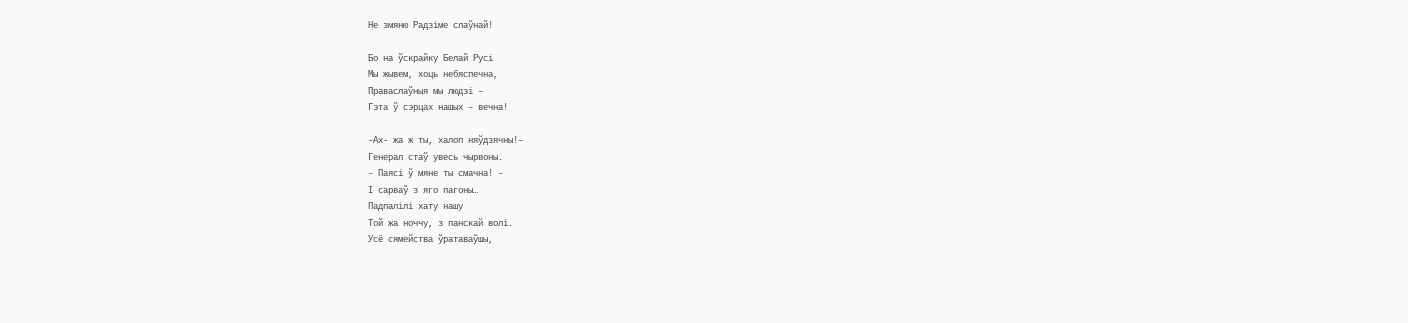Не змяню Радзіме слаўнай!

Бо на ўскрайку Белай Русі
Мы жывем, хоць небяспечна,
Праваслаўныя мы людзі –
Гэта ў сэрцах нашых – вечна!

–Ах- жа ж ты, халоп няўдзячны!–
Генерал стаў увесь чырвоны.
– Паясі ў мяне ты смачна! –
І сарваў з яго пагоны…
Падпалілі хату нашу
Той жа ноччу, з панскай волі.
Усё сямейства ўратаваўшы,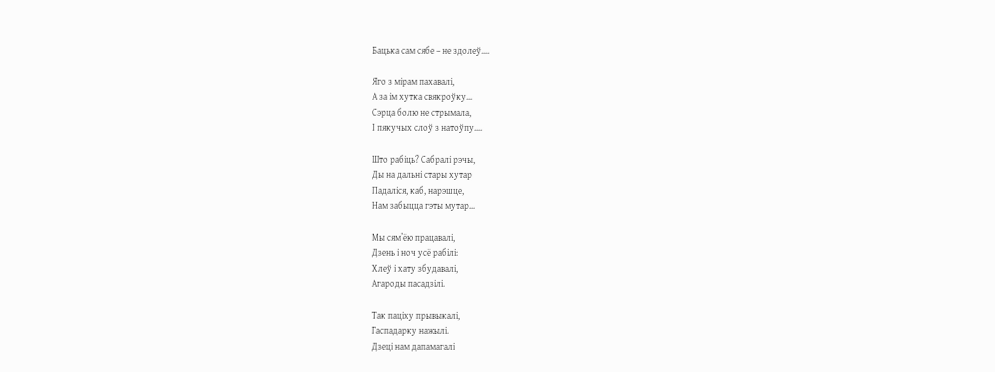Бацька сам сябе – не здолеў….

Яго з мірам пахавалі,
А за ім хутка свякроўку…
Сэрца болю не стрымала,
І пякучых слоў з натоўпу….

Што рабіць? Сабралі рэчы,
Ды на дальні стары хутар
Падаліся, каб, нарэшце,
Нам забыцца гэты мутар…

Мы сям’ёю працавалі,
Дзень і ноч усё рабілі:
Хлеў і хату збудавалі,
Агароды пасадзілі.

Так паціху прывыкалі,
Гаспадарку нажылі.
Дзеці нам дапамагалі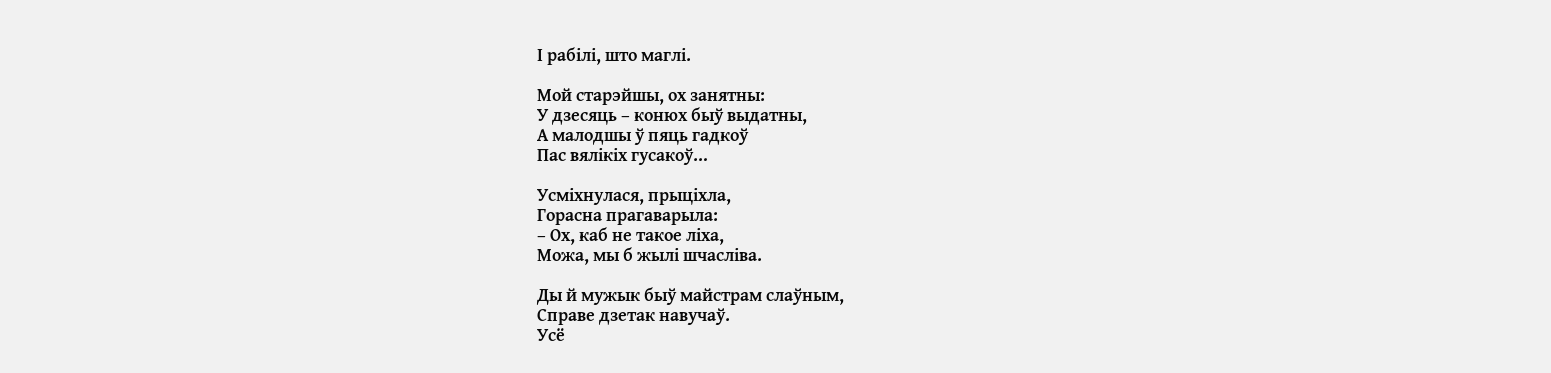І рабілі, што маглі.

Мой старэйшы, ох занятны:
У дзесяць – конюх быў выдатны,
А малодшы ў пяць гадкоў
Пас вялікіх гусакоў…

Усміхнулася, прыціхла,
Горасна прагаварыла:
– Ох, каб не такое ліха,
Можа, мы б жылі шчасліва.

Ды й мужык быў майстрам слаўным,
Справе дзетак навучаў.
Усё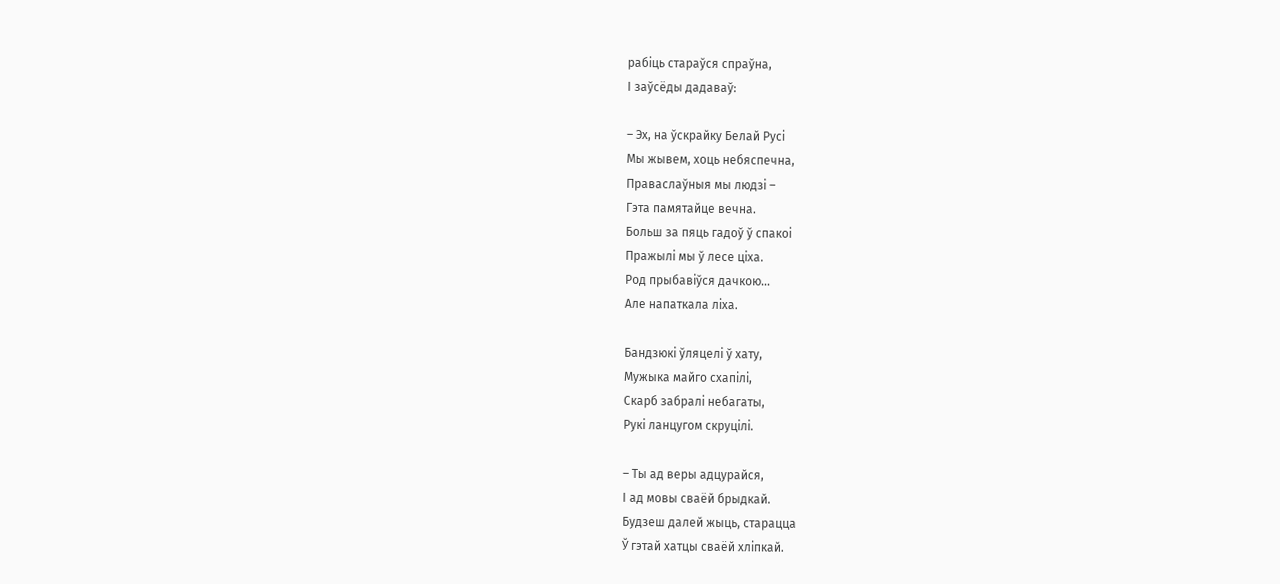рабіць стараўся спраўна,
І заўсёды дадаваў:

– Эх, на ўскрайку Белай Русі
Мы жывем, хоць небяспечна,
Праваслаўныя мы людзі –
Гэта памятайце вечна.
Больш за пяць гадоў ў спакоі
Пражылі мы ў лесе ціха.
Род прыбавіўся дачкою…
Але напаткала ліха.

Бандзюкі ўляцелі ў хату,
Мужыка майго схапілі,
Скарб забралі небагаты,
Рукі ланцугом скруцілі.

– Ты ад веры адцурайся,
І ад мовы сваёй брыдкай.
Будзеш далей жыць, старацца
Ў гэтай хатцы сваёй хліпкай.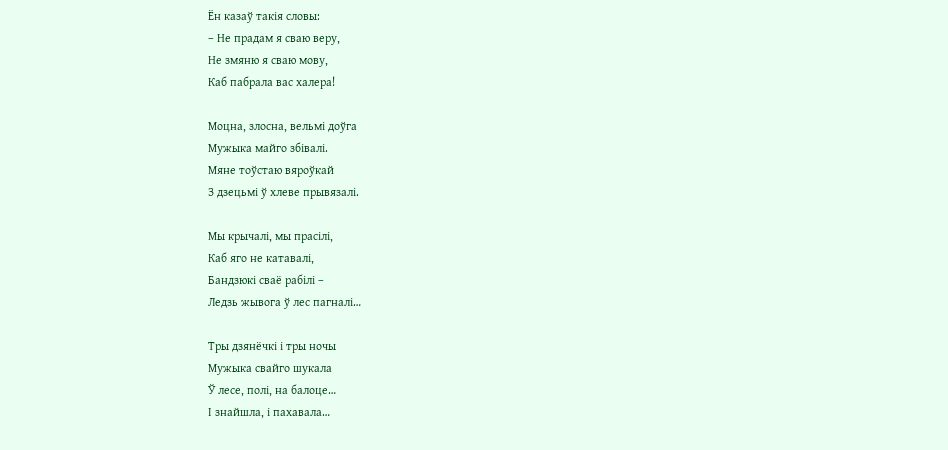Ён казаў такія словы:
– Не прадам я сваю веру,
Не змяню я сваю мову,
Каб пабрала вас халера!

Моцна, злосна, вельмі доўга
Мужыка майго збівалі.
Мяне тоўстаю вяроўкай
З дзецьмі ў хлеве прывязалі.

Мы крычалі, мы прасілі,
Каб яго не катавалі,
Бандзюкі сваё рабілі –
Ледзь жывога ў лес пагналі…

Тры дзянёчкі і тры ночы
Мужыка свайго шукала
Ў лесе, полі, на балоце…
І знайшла, і пахавала…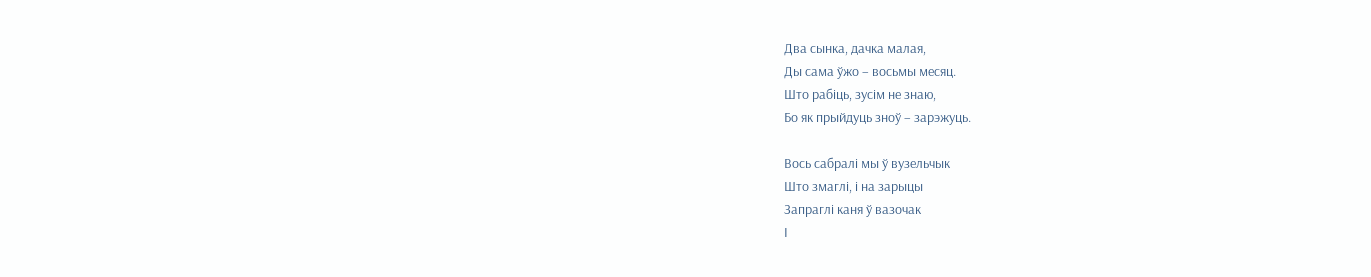Два сынка, дачка малая,
Ды сама ўжо – восьмы месяц.
Што рабіць, зусім не знаю,
Бо як прыйдуць зноў – зарэжуць.

Вось сабралі мы ў вузельчык
Што змаглі, і на зарыцы
Запраглі каня ў вазочак
І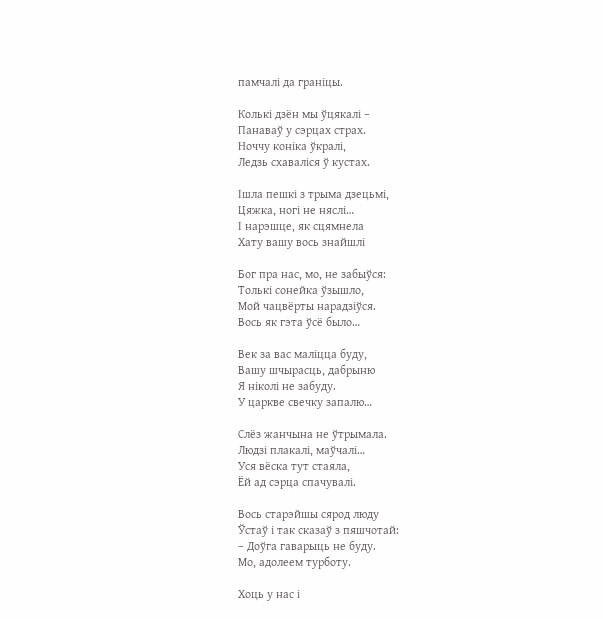памчалі да граніцы.

Колькі дзён мы ўцякалі –
Панаваў у сэрцах страх.
Ноччу коніка ўкралі,
Ледзь схаваліся ў кустах.

Ішла пешкі з трыма дзецьмі,
Цяжка, ногі не няслі…
І нарэшце, як сцямнела
Хату вашу вось знайшлі

Бог пра нас, мо, не забыўся:
Толькі сонейка ўзышло,
Мой чацвёрты нарадзіўся.
Вось як гэта ўсё было…

Век за вас маліцца буду,
Вашу шчырасць, дабрыню
Я ніколі не забуду.
У царкве свечку запалю…

Слёз жанчына не ўтрымала.
Людзі плакалі, маўчалі…
Уся вёска тут стаяла,
Ёй ад сэрца спачувалі.

Вось старэйшы сярод люду
Ўстаў і так сказаў з пяшчотай:
– Доўга гаварыць не буду.
Мо, адолеем турботу.

Хоць у нас і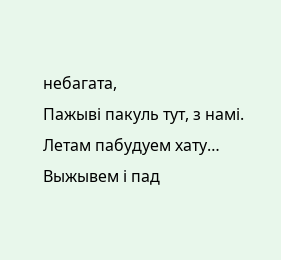небагата,
Пажыві пакуль тут, з намі.
Летам пабудуем хату…
Выжывем і пад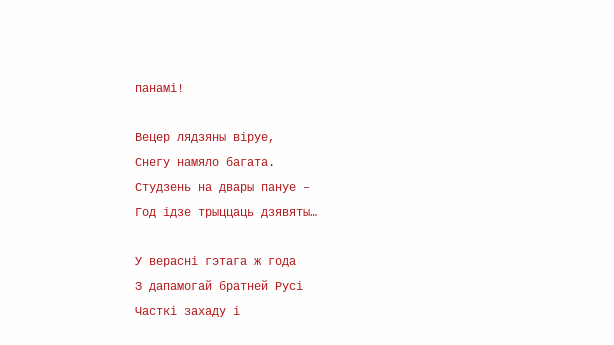панамі!

Вецер лядзяны віруе,
Снегу намяло багата.
Студзень на двары пануе –
Год ідзе трыццаць дзявяты…

У верасні гэтага ж года
З дапамогай братней Русі
Часткі захаду і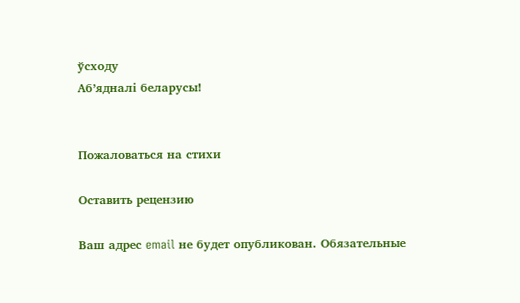ўсходу
Аб’ядналі беларусы!


Пожаловаться на стихи

Оставить рецензию

Ваш адрес email не будет опубликован. Обязательные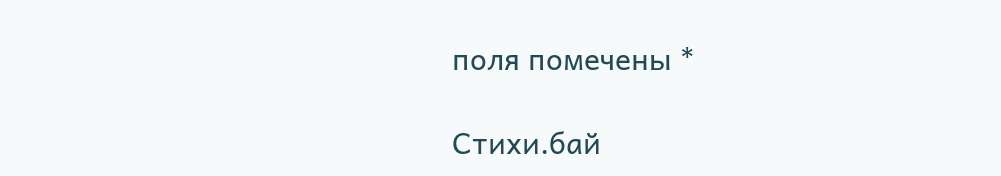поля помечены *

Стихи.бай